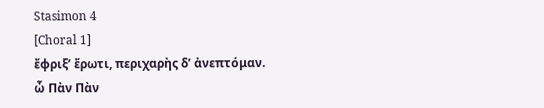Stasimon 4
[Choral 1]
ἔφριξʼ ἔρωτι, περιχαρὴς δʼ ἀνεπτόμαν.
ὦ Πὰν Πὰν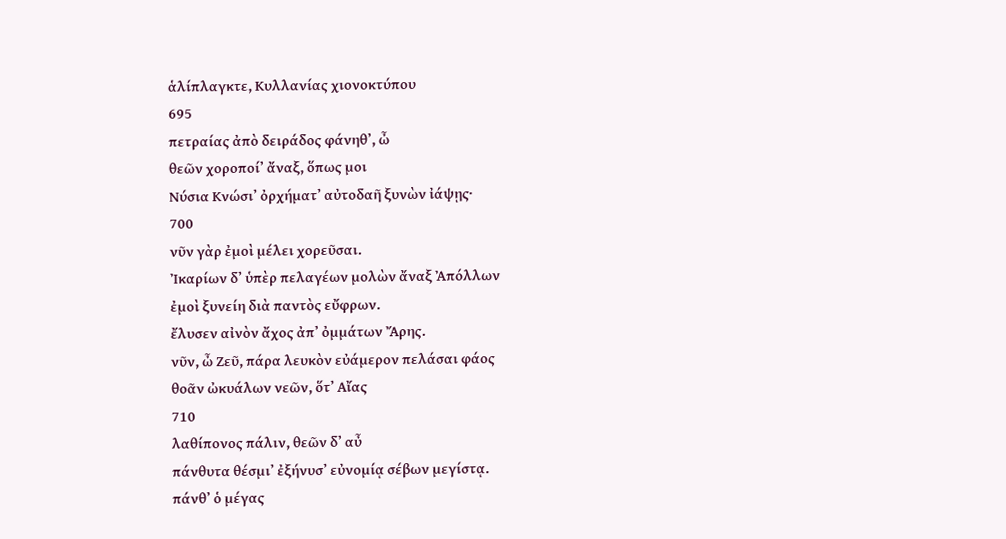ἁλίπλαγκτε, Κυλλανίας χιονοκτύπου
695
πετραίας ἀπὸ δειράδος φάνηθʼ, ὦ
θεῶν χοροποίʼ ἄναξ, ὅπως μοι
Νύσια Κνώσιʼ ὀρχήματʼ αὐτοδαῆ ξυνὼν ἰάψῃς·
700
νῦν γὰρ ἐμοὶ μέλει χορεῦσαι.
Ἰκαρίων δʼ ὑπὲρ πελαγέων μολὼν ἄναξ Ἀπόλλων
ἐμοὶ ξυνείη διὰ παντὸς εὔφρων.
ἔλυσεν αἰνὸν ἄχος ἀπʼ ὀμμάτων Ἄρης.
νῦν, ὦ Ζεῦ, πάρα λευκὸν εὐάμερον πελάσαι φάος
θοᾶν ὠκυάλων νεῶν, ὅτʼ Αἴας
710
λαθίπονος πάλιν, θεῶν δʼ αὖ
πάνθυτα θέσμιʼ ἐξήνυσʼ εὐνομίᾳ σέβων μεγίστᾳ.
πάνθʼ ὁ μέγας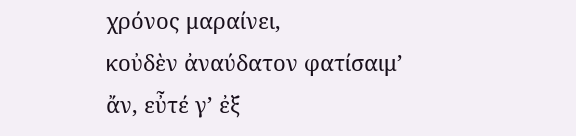χρόνος μαραίνει,
κοὐδὲν ἀναύδατον φατίσαιμʼ ἄν, εὖτέ γʼ ἐξ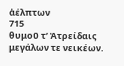ἀέλπτων
715
θυμοῦ τʼ Ἀτρείδαις μεγάλων τε νεικέων.